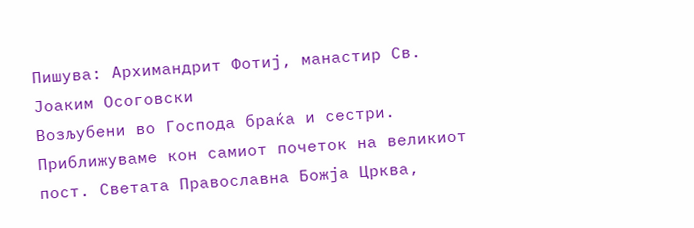Пишува: Архимандрит Фотиј, манастир Св. Јоаким Осоговски
Возљубени во Господа браќа и сестри.
Приближуваме кон самиот почеток на великиот пост. Светата Православна Божја Црква,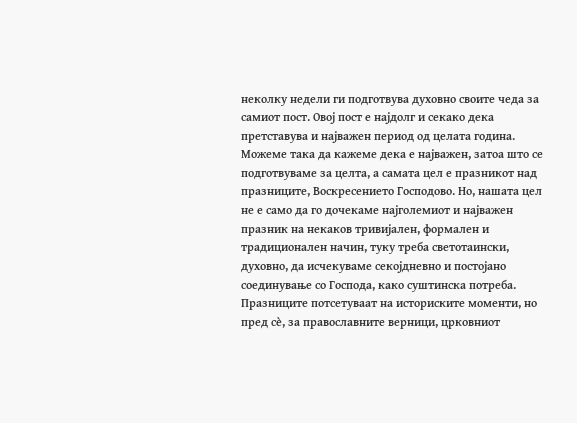неколку недели ги подготвува духовно своите чеда за самиот пост. Овој пост е најдолг и секако дека претставува и најважен период од целата година. Можеме така да кажеме дека е најважен, затоа што се подготвуваме за целта, а самата цел е празникот над празниците, Воскресението Господово. Но, нашата цел не е само да го дочекаме најголемиот и најважен празник на некаков тривијален, формален и традиционален начин, туку треба светотаински, духовно, да исчекуваме секојдневно и постојано соединување со Господа, како суштинска потреба.
Празниците потсетуваат на историските моменти, но пред сè, за православните верници, црковниот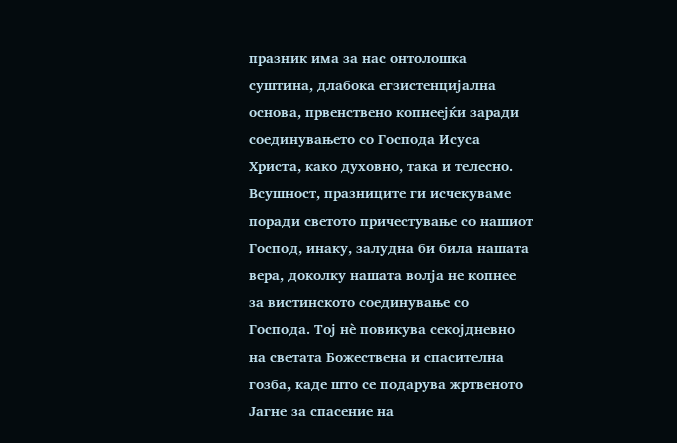празник има за нас онтолошка суштина, длабока егзистенцијална основа, првенствено копнеејќи заради соединувањето со Господа Исуса Христа, како духовно, така и телесно. Всушност, празниците ги исчекуваме поради светото причестување со нашиот Господ, инаку, залудна би била нашата вера, доколку нашата волја не копнее за вистинското соединување со Господа. Тој нè повикува секојдневно на светата Божествена и спасителна гозба, каде што се подарува жртвеното Јагне за спасение на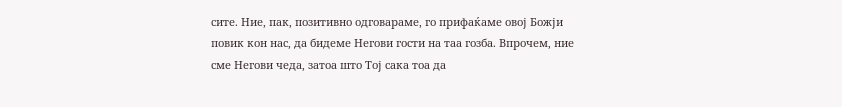сите. Ние, пак, позитивно одговараме, го прифаќаме овој Божји повик кон нас, да бидеме Негови гости на таа гозба. Впрочем, ние сме Негови чеда, затоа што Тој сака тоа да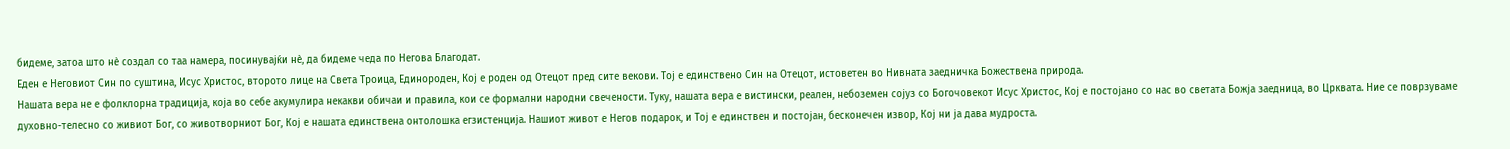бидеме, затоа што нè создал со таа намера, посинувајќи нè, да бидеме чеда по Негова Благодат.
Еден е Неговиот Син по суштина, Исус Христос, второто лице на Света Троица, Единороден, Кој е роден од Отецот пред сите векови. Тој е единствено Син на Отецот, истоветен во Нивната заедничка Божествена природа.
Нашата вера не е фолклорна традиција, која во себе акумулира некакви обичаи и правила, кои се формални народни свечености. Туку, нашата вера е вистински, реален, небоземен сојуз со Богочовекот Исус Христос, Кој е постојано со нас во светата Божја заедница, во Црквата. Ние се поврзуваме духовно-телесно со живиот Бог, со животворниот Бог, Кој е нашата единствена онтолошка егзистенција. Нашиот живот е Негов подарок, и Тој е единствен и постојан, бесконечен извор, Кој ни ја дава мудроста.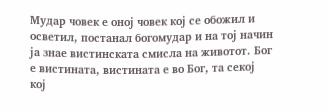Мудар човек е оној човек кој се обожил и осветил, постанал богомудар и на тој начин ја знае вистинската смисла на животот. Бог е вистината, вистината е во Бог, та секој кој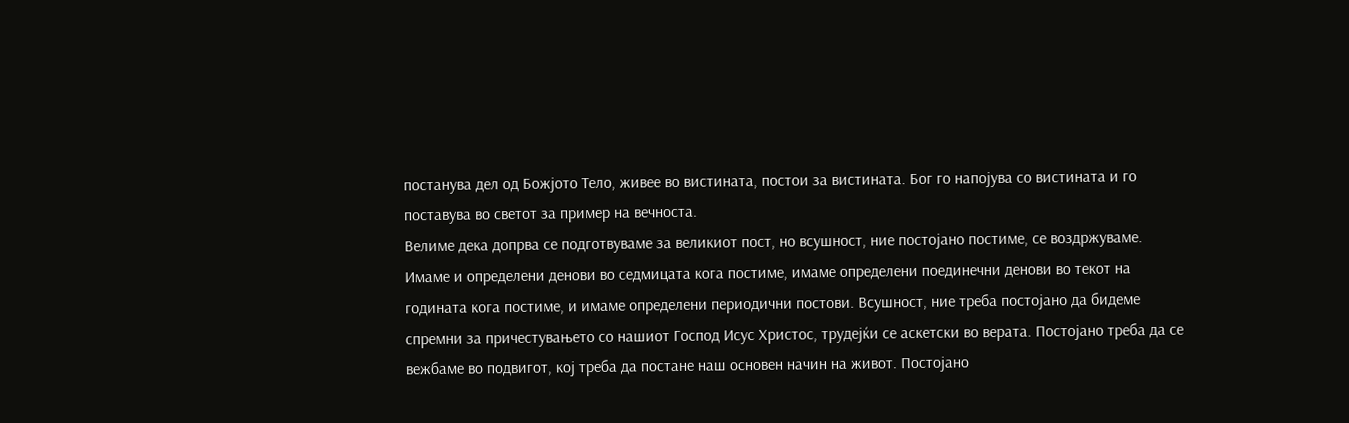постанува дел од Божјото Тело, живее во вистината, постои за вистината. Бог го напојува со вистината и го поставува во светот за пример на вечноста.
Велиме дека допрва се подготвуваме за великиот пост, но всушност, ние постојано постиме, се воздржуваме. Имаме и определени денови во седмицата кога постиме, имаме определени поединечни денови во текот на годината кога постиме, и имаме определени периодични постови. Всушност, ние треба постојано да бидеме спремни за причестувањето со нашиот Господ Исус Христос, трудејќи се аскетски во верата. Постојано треба да се вежбаме во подвигот, кој треба да постане наш основен начин на живот. Постојано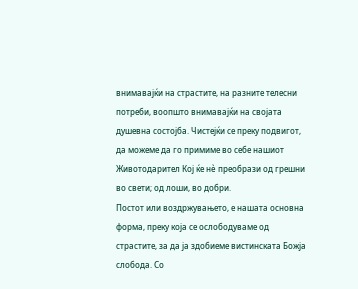внимавајќи на страстите, на разните телесни потреби, воопшто внимавајќи на својата душевна состојба. Чистејќи се преку подвигот, да можеме да го примиме во себе нашиот Животодарител Кој ќе нè преобрази од грешни во свети; од лоши, во добри.
Постот или воздржувањето, е нашата основна форма, преку која се ослободуваме од страстите, за да ја здобиеме вистинската Божја слобода. Со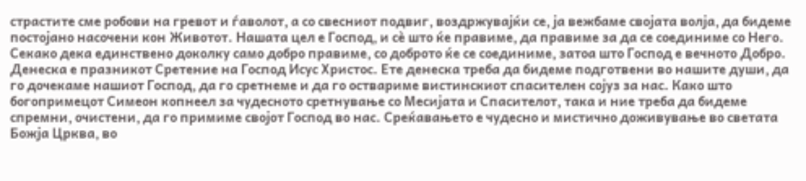страстите сме робови на гревот и ѓаволот, а со свесниот подвиг, воздржувајќи се, ја вежбаме својата волја, да бидеме постојано насочени кон Животот. Нашата цел е Господ, и сè што ќе правиме, да правиме за да се соединиме со Него. Секако дека единствено доколку само добро правиме, со доброто ќе се соединиме, затоа што Господ е вечното Добро.
Денеска е празникот Сретение на Господ Исус Христос. Ете денеска треба да бидеме подготвени во нашите души, да го дочекаме нашиот Господ, да го сретнеме и да го оствариме вистинскиот спасителен сојуз за нас. Како што богопримецот Симеон копнеел за чудесното сретнување со Месијата и Спасителот, така и ние треба да бидеме спремни, очистени, да го примиме својот Господ во нас. Среќавањето е чудесно и мистично доживување во светата Божја Црква, во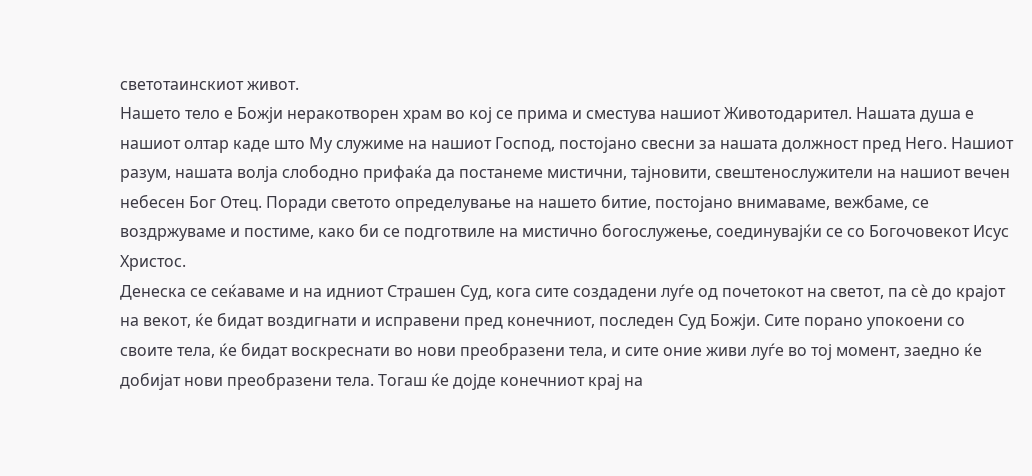светотаинскиот живот.
Нашето тело е Божји неракотворен храм во кој се прима и сместува нашиот Животодарител. Нашата душа е нашиот олтар каде што Му служиме на нашиот Господ, постојано свесни за нашата должност пред Него. Нашиот разум, нашата волја слободно прифаќа да постанеме мистични, тајновити, свештенослужители на нашиот вечен небесен Бог Отец. Поради светото определување на нашето битие, постојано внимаваме, вежбаме, се воздржуваме и постиме, како би се подготвиле на мистично богослужење, соединувајќи се со Богочовекот Исус Христос.
Денеска се сеќаваме и на идниот Страшен Суд, кога сите создадени луѓе од почетокот на светот, па сè до крајот на векот, ќе бидат воздигнати и исправени пред конечниот, последен Суд Божји. Сите порано упокоени со своите тела, ќе бидат воскреснати во нови преобразени тела, и сите оние живи луѓе во тој момент, заедно ќе добијат нови преобразени тела. Тогаш ќе дојде конечниот крај на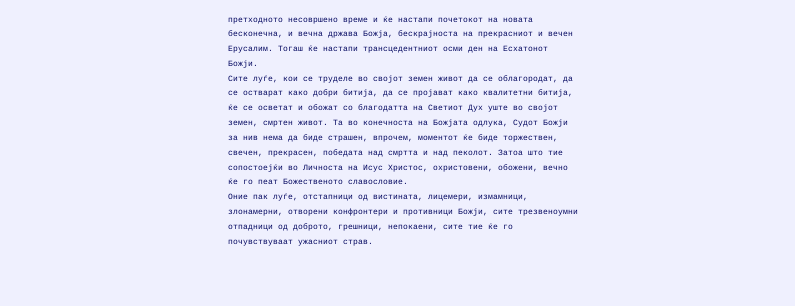претходното несовршено време и ќе настапи почетокот на новата бесконечна, и вечна држава Божја, бескрајноста на прекрасниот и вечен Ерусалим. Тогаш ќе настапи трансцедентниот осми ден на Есхатонот Божји.
Сите луѓе, кои се труделе во својот земен живот да се облагородат, да се остварат како добри битија, да се пројават како квалитетни битија, ќе се осветат и обожат со благодатта на Светиот Дух уште во својот земен, смртен живот. Та во конечноста на Божјата одлука, Судот Божји за нив нема да биде страшен, впрочем, моментот ќе биде торжествен, свечен, прекрасен, победата над смртта и над пеколот. Затоа што тие сопостоејќи во Личноста на Исус Христос, охристовени, обожени, вечно ќе го пеат Божественото славословие.
Оние пак луѓе, отстапници од вистината, лицемери, измамници, злонамерни, отворени конфронтери и противници Божји, сите трезвеноумни отпадници од доброто, грешници, непокаени, сите тие ќе го почувствуваат ужасниот страв.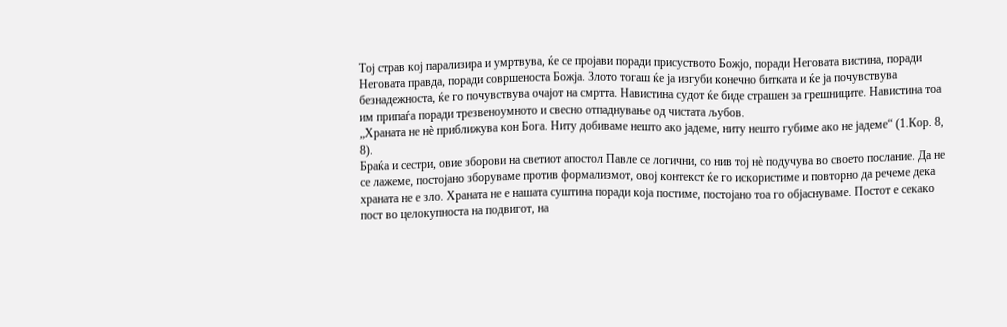Тој страв кој парализира и умртвува, ќе се пројави поради присуството Божјо, поради Неговата вистина, поради Неговата правда, поради совршеноста Божја. Злото тогаш ќе ја изгуби конечно битката и ќе ја почувствува безнадежноста, ќе го почувствува очајот на смртта. Навистина судот ќе биде страшен за грешниците. Навистина тоа им припаѓа поради трезвеноумното и свесно отпаднување од чистата љубов.
„Храната не нè приближува кон Бога. Ниту добиваме нешто ако јадеме, ниту нешто губиме ако не јадеме“ (1.Кор. 8, 8).
Браќа и сестри, овие зборови на светиот апостол Павле се логични, со нив тој нè подучува во своето послание. Да не се лажеме, постојано зборуваме против формализмот, овој контекст ќе го искористиме и повторно да речеме дека храната не е зло. Храната не е нашата суштина поради која постиме, постојано тоа го објаснуваме. Постот е секако пост во целокупноста на подвигот, на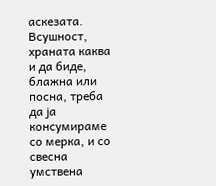аскезата.
Всушност, храната каква и да биде, блажна или посна, треба да ја консумираме со мерка, и со свесна умствена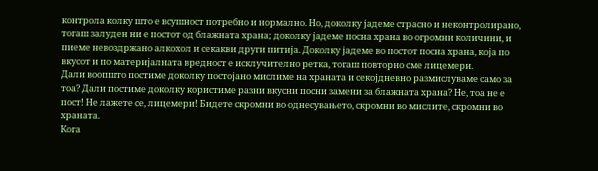контрола колку што е всушност потребно и нормално. Но, доколку јадеме страсно и неконтролирано, тогаш залуден ни е постот од блажната храна; доколку јадеме посна храна во огромни количини, и пиеме невоздржано алкохол и секакви други питија. Доколку јадеме во постот посна храна, која по вкусот и по материјалната вредност е исклучително ретка, тогаш повторно сме лицемери.
Дали воопшто постиме доколку постојано мислиме на храната и секојдневно размислуваме само за тоа? Дали постиме доколку користиме разни вкусни посни замени за блажната храна? Не, тоа не е пост! Не лажете се, лицемери! Бидете скромни во однесувањето, скромни во мислите, скромни во храната.
Кога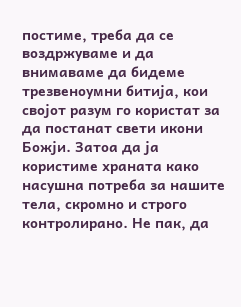постиме, треба да се воздржуваме и да внимаваме да бидеме трезвеноумни битија, кои својот разум го користат за да постанат свети икони Божји. Затоа да ја користиме храната како насушна потреба за нашите тела, скромно и строго контролирано. Не пак, да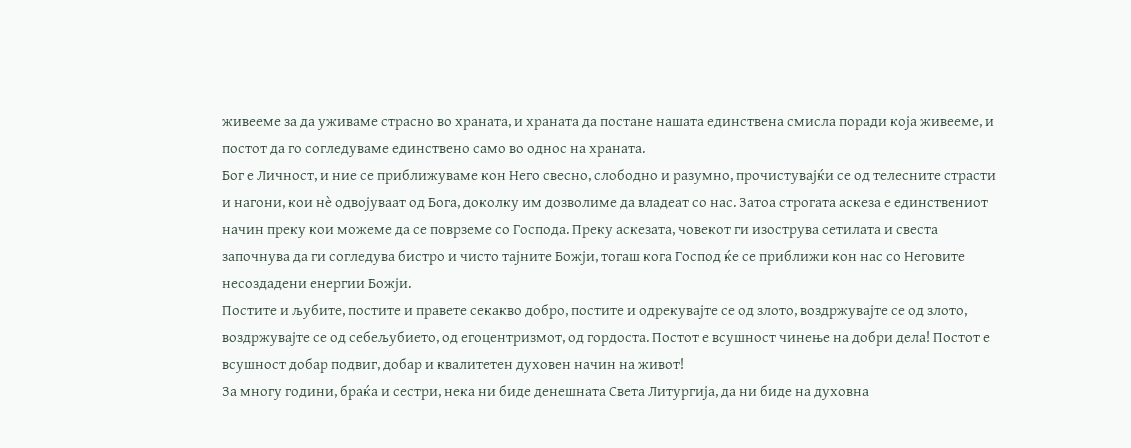живееме за да уживаме страсно во храната, и храната да постане нашата единствена смисла поради која живееме, и постот да го согледуваме единствено само во однос на храната.
Бог е Личност, и ние се приближуваме кон Него свесно, слободно и разумно, прочистувајќи се од телесните страсти и нагони, кои нè одвојуваат од Бога, доколку им дозволиме да владеат со нас. Затоа строгата аскеза е единствениот начин преку кои можеме да се поврземе со Господа. Преку аскезата, човекот ги изострува сетилата и свеста започнува да ги согледува бистро и чисто тајните Божји, тогаш кога Господ ќе се приближи кон нас со Неговите несоздадени енергии Божји.
Постите и љубите, постите и правете секакво добро, постите и одрекувајте се од злото, воздржувајте се од злото, воздржувајте се од себељубието, од егоцентризмот, од гордоста. Постот е всушност чинење на добри дела! Постот е всушност добар подвиг, добар и квалитетен духовен начин на живот!
За многу години, браќа и сестри, нека ни биде денешната Света Литургија, да ни биде на духовна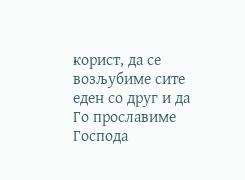корист, да се возљубиме сите еден со друг и да Го прославиме Господа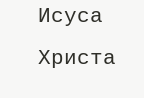Исуса Христа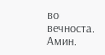во вечноста. Амин.